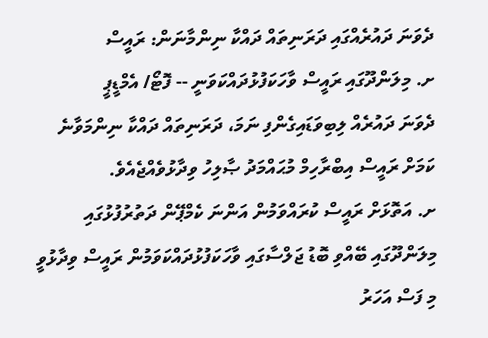ދެވަނަ ދައުރެއްގައި ދަރަނިތައް ދައްކާ ނިންމާނަން: ރައީސް
ށ. މިލަންދޫގައި ރައީސް ވާހަކަފުޅުދައްކަވަނީ -- ފޮޓޯ/ އެމްޑީޕީ
ދެވަނަ ދައުރެއް ލިބިވަޑައިގެންފި ނަމަ، ދަރަނިތައް ދައްކާ ނިންމަވާނެ ކަމަށް ރައީސް އިބްރާހިމް މުޙައްމަދު ޞާލިހު ވިދާޅުވެއްޖެއެވެ.
ށ. އަތޮޅަށް ރައީސް ކުރައްވަމުން އަންނަ ކެމްޕޭން ދަތުރުފުޅުގައި މިލަންދޫގައި ބޭއްވި ބޮޑު ޖަލްސާގައި ވާހަކަފުޅުދައްކަވަމުން ރައީސް ވިދާޅުވީ މި ފަސް އަހަރު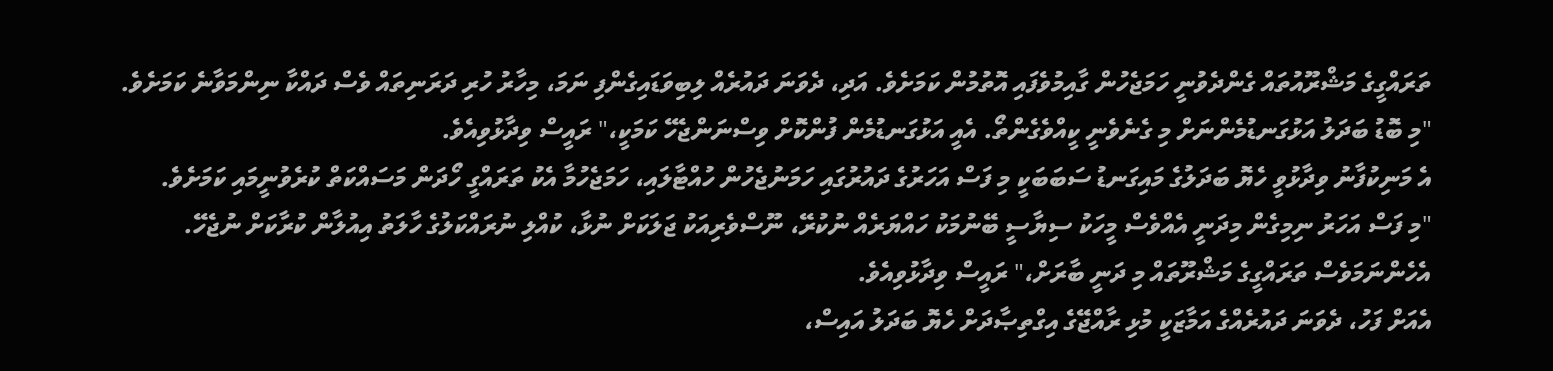ތަރައްގީގެ މަޝްރޫއުތައް ގެންދެވުނީ ހަމަޖެހުން ގާއިމުވެފައި އޮތުމުން ކަމަށެވެ. އަދި، ދެވަނަ ދައުރެއް ލިބިވަޑައިގެންފި ނަމަ، މިހާރު ހުރި ދަރަނިތައް ވެސް ދައްކާ ނިންމަވާނެ ކަމަށެވެ.
"މި ބޮޑު ބަދަލު އަޅުގަނޑުމެންނަށް މި ގެނެވެނީ ކީއްވެގެންތޯ. އެއީ އަޅުގަނޑުމެން ފުންކޮށް ވިސްނަންޖެހޭ ކަމަކީ،" ރައީސް ވިދާޅުވިއެވެ.
އެ މަނިކުފާނު ވިދާޅުވީ ހެޔޮ ބަދަލުގެ މައިގަނޑު ސަބަބަކީ މި ފަސް އަހަރުގެ ދައުރުގައި ހަމަނުޖެހުން ހުއްޓާލައި، ހަމަޖެހުމާ އެކު ތަރައްގީ ހޯދަން މަސައްކަތް ކުރެވުނީމައި ކަމަށެވެ.
"މި ފަސް އަހަރު ނިމިގެން މިދަނީ އެއްވެސް މީހަކު ސިޔާސީ ބޭނުމަކު ހައްޔަރެއް ނުކުރޭ، ނޫސްވެރިއަކު ޖަލަކަށް ނުޅާ، ކުއްލި ނުރައްކަލުގެ ހާލަތު އިއުލާން ކުރާކަށް ނުޖެހޭ. އެހެންނަމަވެސް ތަރައްގީގެ މަޝްރޫތައް މި ދަނީ ބާރަށް،" ރައީސް ވިދާޅުވިއެވެ.
އެއަށް ފަހު، ދެވަނަ ދައުރެއްގެ އަމާޒަކީ މުޅި ރާއްޖޭގެ އިގްތިޞާދަށް ހެޔޮ ބަދަލު އައިސް،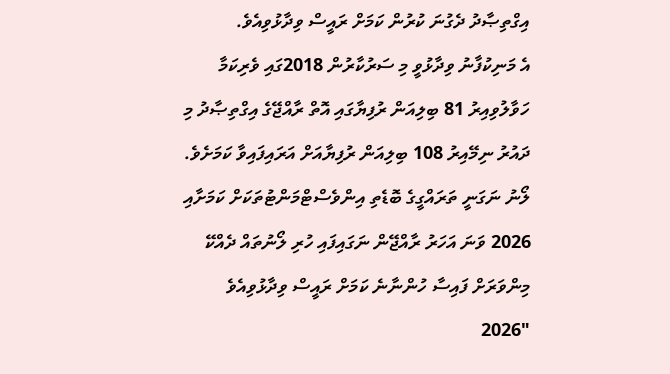އިގްތިޞާދު ދެގުނަ ކުރުން ކަމަށް ރައީސް ވިދާޅުވިއެވެ.
އެ މަނިކުފާނު ވިދާޅުވީ މި ސަރުކާރުން 2018ގައި ވެރިކަމާ ހަވާލުވިއިރު 81 ބިލިއަން ރުފިޔާގައި އޮތް ރާއްޖޭގެ އިގްތިޞާދު މި ދައުރު ނިމޭއިރު 108 ބިލިއަން ރުފިޔާއަށް އަރައިފައިވާ ކަމަށެވެ.
ލޯނު ނަގަނީ ތަރައްގީގެ ބޮޑެތި އިންވެސްޓްމަންޓުތަކަށް ކަމަށާއި 2026 ވަނަ އަހަރު ރާއްޖޭން ނަގައިފައި ހުރި ލޯނުތައް ދެއްކޭ މިންވަރަށް ފައިސާ ހުންނާނެ ކަމަށް ރައީސް ވިދާޅުވިއެވެ
"2026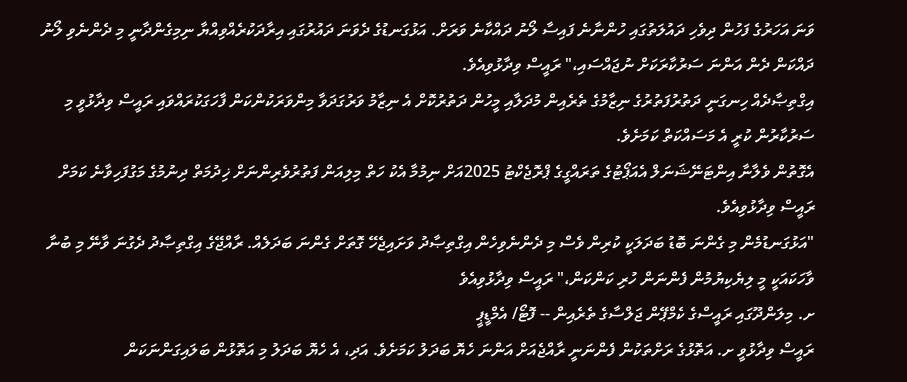ވަނަ އަހަރުގެ ފަހުން ދިވެހި ދައުލަތުގައި ހުންނާނެ ފައިސާ ލޯނު ދައްކާނެ ވަރަށް. އަޅުގަނޑުގެ ދެވަނަ ދައުރުގައި އިރާދަކުރެއްވިއްޔާ ނިމިގެންދާނީ މި ދެންނެވި ލޯނު ދައްކަން ދެން އަންނަ ސަރުކާރަކަށް ނުޖައްސައި،" ރައީސް ވިދާޅުވިއެވެ.
އިގްތިޞާދެއް ހިނގަނީ ދަތުރުފަތުރުގެ ނިޒާމުގެ ތެރެއިން މުދަލާއި މީހުން ދަތުރުކޮށް އެ ނިޒާމު ވަރުގަދަވާ މިންވަރަކުންކަން ފާހަގަކުރައްވައި ރައީސް ވިދާޅުވީ މި ސަރުކާރުން ކުރީ އެ މަސައްކަތް ކަމަށެވެ.
އެގޮތުން ވެލާނާ އިންޓަނޭޝަނަލް އެއަޕޯޓުގެ ތަރައްގީގެ ޕްރޮޖެކްޓު 2025އަށް ނިމުމާ އެކު ހަތް މިލިއަން ފަތުރުވެރިންނަށް ޚިދުމަތް ދިނުމުގެ މަގުފަހިވާނެ ކަމަށް ރައީސް ވިދާޅުވިއެވެ.
"އަޅުގަނޑުމެން މި ގެންނަ ބޮޑު ބަދަލަކީ ކުރިން ވެސް މި ދެންނެވިހެން އިގްތިޞާދު ވަށައިޖެހޭ ގޮތަށް ގެންނަ ބަދަލެއް. ރާއްޖޭގެ އިގްތިޞާދު ދެގުނަ ވާނޭ މި ބުނާ ވާހަކައަކީ މީ ލިޔެކިޔުމުން ފެންނަން ހުރި ކަންކަން،" ރައީސް ވިދާޅުވިއެވެ
ށ. މިލަންދޫގައި ރައީސްގެ ކެމްޕޭން ޖަލްސާގެ ތެރެއިން -- ފޮޓޯ/ އެމްޑީޕީ
ރައީސް ވިދާޅުވީ ށ. އަތޮޅުގެ ރަށްތަކުން ފެންނަނީ ރާއްޖެއަށް އަންނަ ހެޔޮ ބަދަލު ކަމަށެވެ. އަދި، އެ ހެޔޮ ބަދަލު މި އަތޮޅުން ބަލައިގަންނަކަން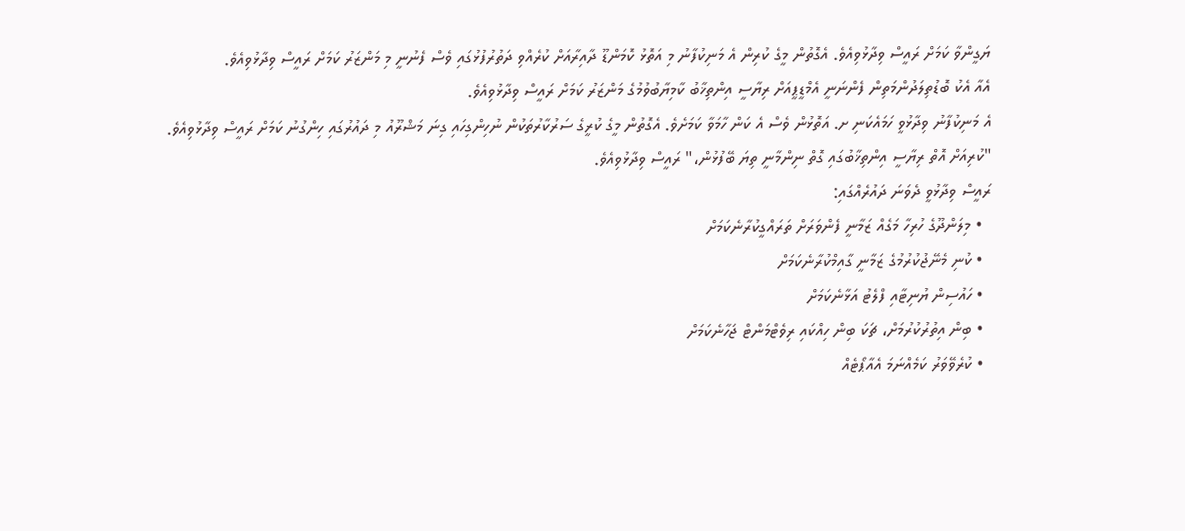ޔަގީންވާ ކަމަށް ރައީސް ވިދާޅުވިއެވެ. އެގޮތުން މީގެ ކުރިން އެ މަނިކުފާނު މި އަތޮޅު ކޮމަންޑޫ ދާއިރާއަށް ކުރެއްވި ދަތުރުފުޅުގައި ވެސް ފެނުނީ މި މަންޒަރު ކަމަށް ރައީސް ވިދާޅުވިއެވެ.
އެއާ އެކު ބޮޑުތިލަދުންމަތިން ފެންނަނީ އެމްޑީޕީއަށް ރިޔާސީ އިންތިޚާބު ކާމިޔާބުވުމުގެ މަންޒަރު ކަމަށް ރައީސް ވިދާޅުވިއެވެ.
އެ މަނިކުފާނު ވިދާޅުވީ ހަމައެކަނި ށ. އަތޮޅުން ވެސް އެ ކަން ހާމަވާ ކަމަށެވެ. އެގޮތުން މީގެ ކުރީގެ ސަރުކާރުތަކުން ނުހިންގިހައި ގިނަ މަޝްރޫއު މި ދައުރުގައި ހިންގުނު ކަމަށް ރައީސް ވިދާޅުވިއެވެ.
"ކުރިއަށް އޮތް ރިޔާސީ އިންތިޚާބުގައި ގޮތް ނިންމާނީ ތިޔަ ބޭފުޅުން،" ރައީސް ވިދާޅުވިއެވެ.
ރައީސް ވިދާޅުވީ ދެވަނަ ދައުރެއްގައި:
  • މިލަންދޫގެ ހުރިހާ މަގެއް ޒަމާނީ ފެންވަރަށް ތަރައްގީކުރާނެކަމަށް
  • ކުނި މެނޭޖުކުރުމުގެ ޒަމާނީ ގާއިމްކުރާނެކަމަށް
  • ހައުސިން ޔުނިޓާއި ފްލެޓު އަޅާނެކަމަށް
  • ބިން އިތުރުކުރުމަށް، ޗަކަ ބިން ހިއްކައި ރިވެޓްމަންޓް ޖަހާނެކަމަށް
  • ކުރެވޭވަރު ކަމެއްނަމަ އެއާޕޯޓެއް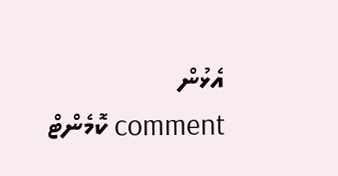އެޅުން
comment ކޮމެންޓް